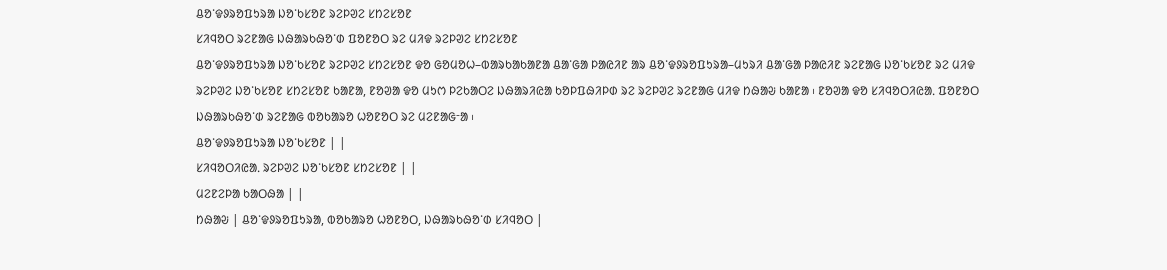ᱪᱚᱸᱫᱽᱨᱚᱯᱩᱨᱟ ᱡᱚᱸᱠᱥᱚᱱ ᱨᱮᱞᱣᱮ ᱥᱴᱮᱥᱚᱱ
ᱥᱤᱧᱚᱛ ᱨᱮᱱᱟᱜ ᱡᱷᱟᱨᱠᱷᱚᱸᱰ ᱯᱚᱱᱚᱛ ᱨᱮ ᱢᱤᱫ ᱨᱮᱞᱣᱮ ᱥᱴᱮᱥᱚᱱ
ᱪᱚᱸᱫᱽᱨᱚᱯᱩᱨᱟ ᱡᱚᱸᱠᱥᱚᱱ ᱨᱮᱞᱣᱮ ᱥᱴᱮᱥᱚᱱ ᱫᱚ ᱜᱚᱢᱚᱦ–ᱵᱟᱨᱠᱟᱠᱟᱱᱟ ᱪᱟᱸᱜᱟ ᱞᱟᱭᱤᱱ ᱟᱨ ᱪᱚᱸᱫᱽᱨᱚᱯᱩᱨᱟ–ᱢᱩᱨᱤ ᱪᱟᱸᱜᱟ ᱞᱟᱭᱤᱱ ᱨᱮᱱᱟᱜ ᱡᱚᱸᱠᱥᱚᱱ ᱨᱮ ᱢᱤᱫ ᱨᱮᱞᱣᱮ ᱡᱚᱸᱠᱥᱚᱱ ᱥᱴᱮᱥᱚᱱ ᱠᱟᱱᱟ, ᱱᱚᱣᱟ ᱫᱚ ᱢᱩᱬ ᱞᱮᱠᱟᱛᱮ ᱡᱷᱟᱨᱤᱭᱟ ᱠᱚᱞᱯᱷᱤᱞᱰ ᱨᱮ ᱨᱮᱞᱣᱮ ᱨᱮᱱᱟᱜ ᱢᱤᱫ ᱴᱷᱟᱶ ᱠᱟᱱᱟ ᱾ ᱱᱚᱣᱟ ᱫᱚ ᱥᱤᱧᱚᱛᱤᱭᱟᱹ ᱯᱚᱱᱚᱛ ᱡᱷᱟᱨᱠᱷᱚᱸᱰ ᱨᱮᱱᱟᱜ ᱵᱚᱠᱟᱨᱚ ᱦᱚᱱᱚᱛ ᱨᱮ ᱢᱮᱱᱟᱜᱼᱟ ᱾
ᱪᱚᱸᱫᱽᱨᱚᱯᱩᱨᱟ ᱡᱚᱸᱠᱥᱚᱱ | |
ᱥᱤᱧᱚᱛᱤᱭᱟᱹ ᱨᱮᱞᱣᱮ ᱡᱚᱸᱠᱥᱚᱱ ᱥᱴᱮᱥᱚᱱ | |
ᱢᱮᱱᱮᱞᱟ ᱠᱟᱛᱷᱟ | |
ᱴᱷᱟᱶ | ᱪᱚᱸᱫᱽᱨᱚᱯᱩᱨᱟ, ᱵᱚᱠᱟᱨᱚ ᱦᱚᱱᱚᱛ, ᱡᱷᱟᱨᱠᱷᱚᱸᱰ ᱥᱤᱧᱚᱛ |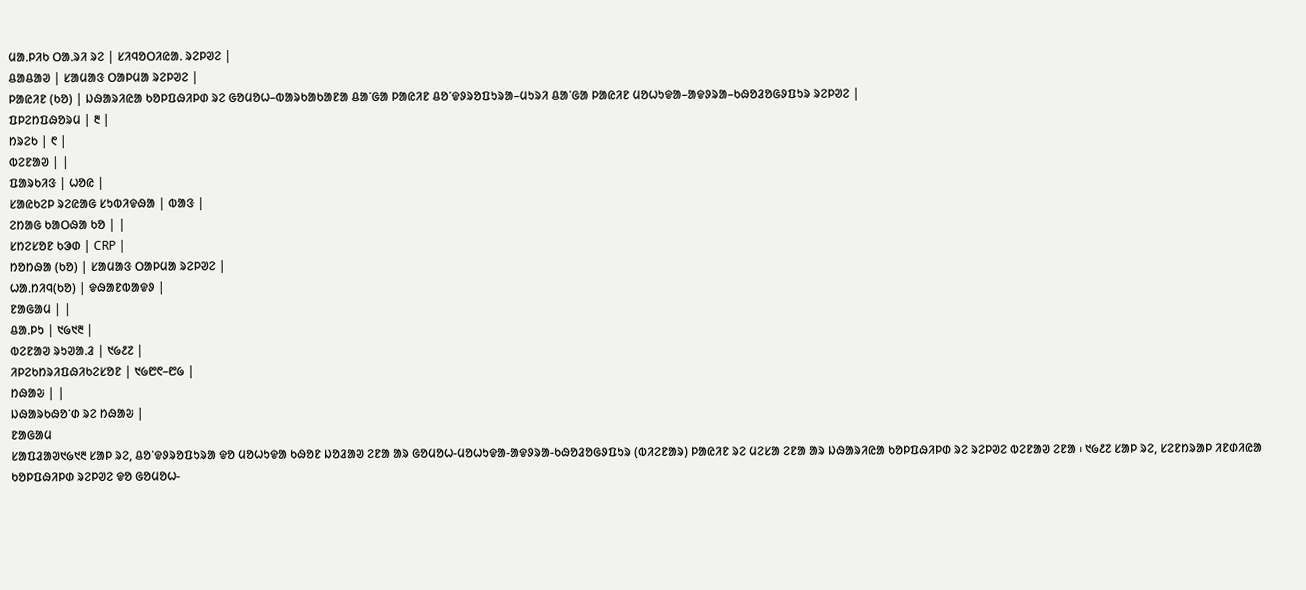ᱢᱟᱹᱞᱤᱠ ᱛᱟᱹᱨᱤ ᱨᱮ | ᱥᱤᱧᱚᱛᱤᱭᱟᱹ ᱨᱮᱞᱣᱮ |
ᱪᱟᱪᱟᱣ | ᱥᱟᱢᱟᱝ ᱛᱟᱞᱢᱟ ᱨᱮᱞᱣᱮ |
ᱞᱟᱭᱤᱱ (ᱠᱚ) | ᱡᱷᱟᱨᱤᱭᱟ ᱠᱚᱞᱯᱷᱤᱞᱰ ᱨᱮ ᱜᱚᱢᱚᱦ–ᱵᱟᱨᱠᱟᱠᱟᱱᱟ ᱪᱟᱸᱜᱟ ᱞᱟᱭᱤᱱ ᱪᱚᱸᱫᱽᱨᱚᱯᱩᱨᱟ–ᱢᱩᱨᱤ ᱪᱟᱸᱜᱟ ᱞᱟᱭᱤᱱ ᱢᱚᱦᱩᱫᱟ–ᱟᱫᱽᱨᱟ–ᱠᱷᱚᱲᱚᱜᱽᱯᱩᱨ ᱨᱮᱞᱣᱮ |
ᱯᱞᱮᱴᱯᱷᱚᱨᱢ | ᱓ |
ᱴᱨᱮᱠ | ᱖ |
ᱵᱮᱱᱟᱣ | |
ᱯᱟᱨᱠᱤᱝ | ᱦᱚᱭ |
ᱥᱟᱭᱠᱮᱞ ᱨᱮᱭᱟᱜ ᱥᱩᱵᱤᱫᱷᱟ | ᱵᱟᱝ |
ᱮᱴᱟᱜ ᱠᱟᱛᱷᱟ ᱠᱚ | |
ᱥᱴᱮᱥᱚᱱ ᱠᱳᱰ | CRP |
ᱴᱚᱴᱷᱟ (ᱠᱚ) | ᱥᱟᱢᱟᱝ ᱛᱟᱞᱢᱟ ᱨᱮᱞᱣᱮ |
ᱦᱟᱹᱴᱤᱧ(ᱠᱚ) | ᱫᱷᱟᱱᱵᱟᱫᱽ |
ᱱᱟᱜᱟᱢ | |
ᱪᱟᱹᱞᱩ | ᱑᱙᱑᱓ |
ᱵᱮᱱᱟᱣ ᱨᱩᱣᱟᱹᱲ | ᱑᱙᱒᱗ |
ᱤᱞᱮᱠᱴᱨᱤᱯᱷᱤᱠᱮᱥᱚᱱ | ᱑᱙᱘᱖–᱘᱙ |
ᱴᱷᱟᱶ | |
ᱡᱷᱟᱨᱠᱷᱚᱸᱰ ᱨᱮ ᱴᱷᱟᱶ |
ᱱᱟᱜᱟᱢ
ᱥᱟᱯᱲᱟᱣ᱑᱙᱑᱓ ᱥᱟᱞ ᱨᱮ, ᱪᱚᱸᱫᱽᱨᱚᱯᱩᱨᱟ ᱫᱚ ᱢᱚᱦᱩᱫᱟ ᱠᱷᱚᱱ ᱡᱚᱲᱟᱣ ᱮᱱᱟ ᱟᱨ ᱜᱚᱢᱚᱦ-ᱢᱚᱦᱩᱫᱟ-ᱟᱫᱽᱨᱟ-ᱠᱷᱚᱲᱚᱜᱽᱯᱩᱨ (ᱵᱤᱮᱱᱟᱨ) ᱞᱟᱭᱤᱱ ᱨᱮ ᱢᱮᱥᱟ ᱮᱱᱟ ᱟᱨ ᱡᱷᱟᱨᱤᱭᱟ ᱠᱚᱞᱯᱷᱤᱞᱰ ᱨᱮ ᱨᱮᱞᱣᱮ ᱵᱮᱱᱟᱣ ᱮᱱᱟ ᱾ ᱑᱙᱒᱗ ᱥᱟᱞ ᱨᱮ, ᱥᱮᱱᱴᱨᱟᱞ ᱤᱱᱰᱤᱭᱟ ᱠᱚᱞᱯᱷᱤᱞᱰ ᱨᱮᱞᱣᱮ ᱫᱚ ᱜᱚᱢᱚᱦ-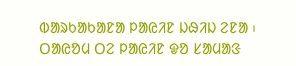ᱵᱟᱨᱠᱟᱠᱟᱱᱟ ᱞᱟᱭᱤᱱ ᱡᱷᱤᱡ ᱮᱱᱟ ᱾ ᱛᱟᱭᱚᱢ ᱛᱮ ᱞᱟᱭᱤᱱ ᱫᱚ ᱥᱟᱢᱟᱝ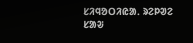ᱥᱤᱧᱚᱛᱤᱭᱟᱹ ᱨᱮᱞᱣᱮ ᱥᱟᱶ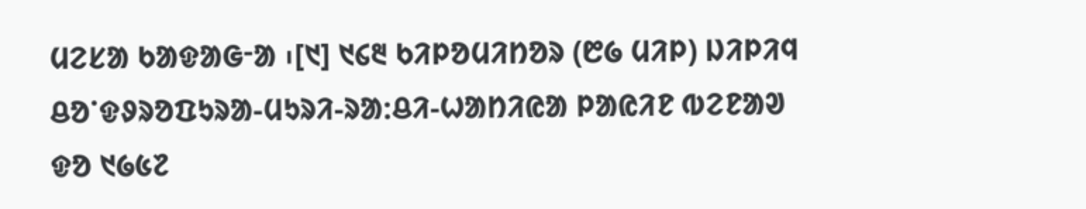ᱢᱮᱥᱟ ᱠᱟᱫᱟᱜᱼᱟ ᱾[᱑] ᱑᱔᱓ ᱠᱤᱞᱚᱢᱤᱴᱚᱨ (᱘᱙ ᱢᱤᱞ) ᱡᱤᱞᱤᱧ ᱪᱚᱸᱫᱽᱨᱚᱯᱩᱨᱟ-ᱢᱩᱨᱤ-ᱨᱟᱺᱪᱤ-ᱦᱟᱴᱤᱭᱟ ᱞᱟᱭᱤᱱ ᱵᱮᱱᱟᱣ ᱫᱚ ᱑᱙᱕᱗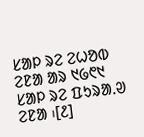ᱥᱟᱞ ᱨᱮ ᱮᱦᱚᱵ ᱮᱱᱟ ᱟᱨ ᱑᱙᱖᱑ ᱥᱟᱞ ᱨᱮ ᱯᱩᱨᱟᱹᱣ ᱮᱱᱟ ᱾[᱒]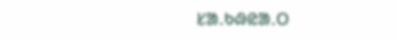ᱥᱟᱹᱠᱷᱭᱟᱹᱛ